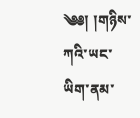༄༅། །གཉིས་ཀའི་ཡང་ཡིག་ནམ་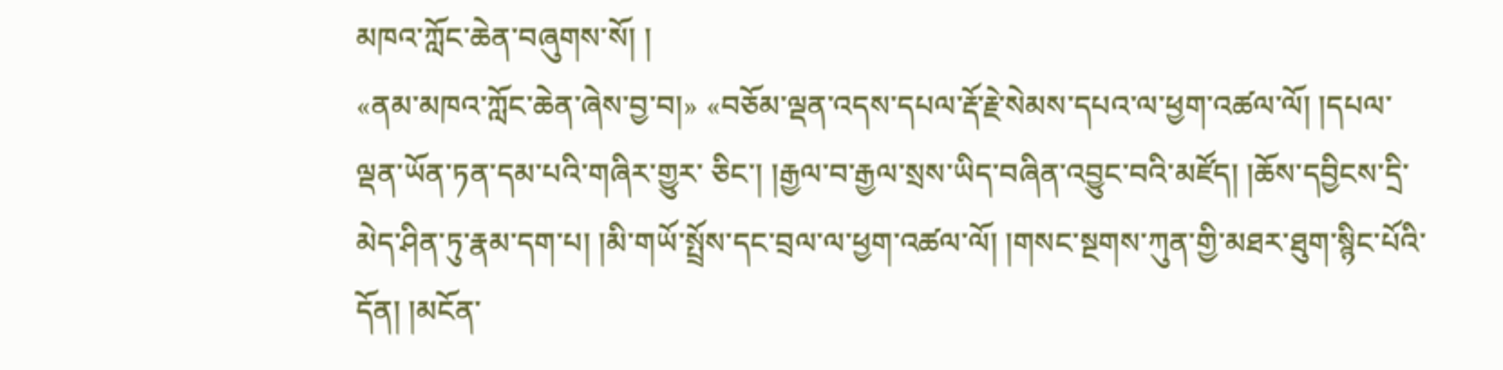མཁའ་ཀློང་ཆེན་བཞུགས་སོ། །
«ནམ་མཁའ་ཀློང་ཆེན་ཞེས་བྱ་བ།» «བཅོམ་ལྡན་འདས་དཔལ་རྡོ་རྗེ་སེམས་དཔའ་ལ་ཕྱག་འཚལ་ལོ། །དཔལ་ལྡན་ཡོན་ཏན་དམ་པའི་གཞིར་གྱུར་ ཅིང་། །རྒྱལ་བ་རྒྱལ་སྲས་ཡིད་བཞིན་འབྱུང་བའི་མཛོད། །ཆོས་དབྱིངས་དྲི་མེད་ཤིན་ཏུ་རྣམ་དག་པ། །མི་གཡོ་སྤྲོས་དང་བྲལ་ལ་ཕྱག་འཚལ་ལོ། །གསང་སྔགས་ཀུན་གྱི་མཐར་ཐུག་སྙིང་པོའི་དོན། །མངོན་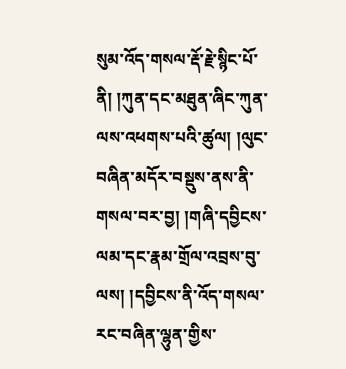སུམ་འོད་གསལ་རྡོ་རྗེ་སྙིང་པོ་ནི། །ཀུན་དང་མཐུན་ཞིང་ཀུན་ལས་འཕགས་པའི་ཚུལ། །ལུང་བཞིན་མདོར་བསྡུས་ནས་ནི་གསལ་བར་བྱ། །གཞི་དབྱིངས་ལམ་དང་རྣམ་གྲོལ་འབྲས་བུ་ལས། །དབྱིངས་ནི་འོད་གསལ་རང་བཞིན་ལྷུན་གྱིས་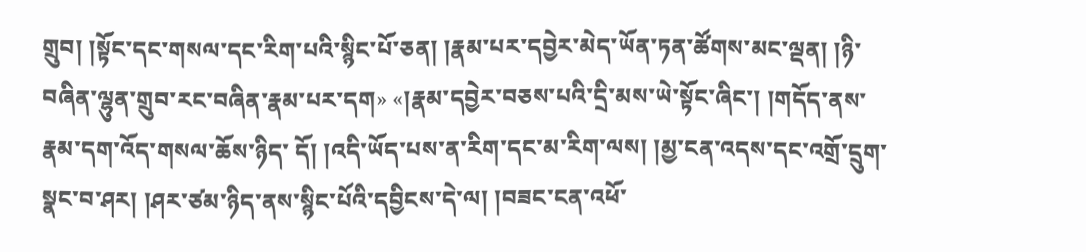གྲུབ། །སྟོང་དང་གསལ་དང་རིག་པའི་སྙིང་པོ་ཅན། །རྣམ་པར་དབྱེར་མེད་ཡོན་ཏན་ཚོགས་མང་ལྡན། །ཉི་བཞིན་ལྷུན་གྲུབ་རང་བཞིན་རྣམ་པར་དག» «།རྣམ་དབྱེར་བཅས་པའི་དྲི་མས་ཡེ་སྟོང་ཞིང་། །གདོད་ནས་རྣམ་དག་འོད་གསལ་ཆོས་ཉིད་ དོ། །འདི་ཡོད་པས་ན་རིག་དང་མ་རིག་ལས། །མྱ་ངན་འདས་དང་འགྲོ་དྲུག་སྣང་བ་ཤར། །ཤར་ཙམ་ཉིད་ནས་སྙིང་པོའི་དབྱིངས་དེ་ལ། །བཟང་ངན་འཕོ་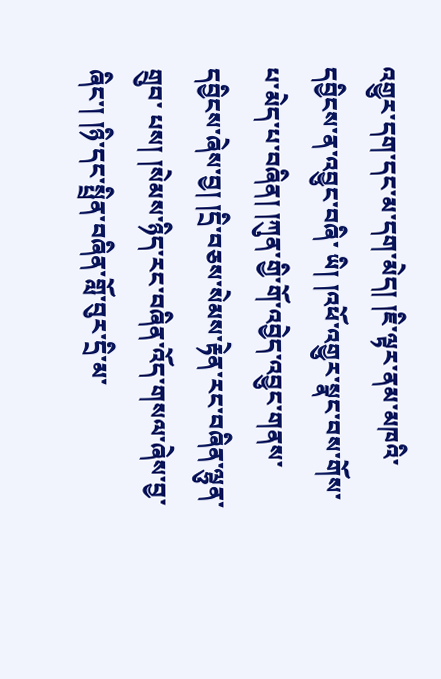འགྱུར་དག་དང་མ་དག་མེད། །ཇི་ལྟར་ནམ་མཁའི་དབྱིངས་ན་འབྱུང་བཞི་ ཡི། །འཕོ་འགྱུར་སྣང་བས་གོས་པ་མེད་པ་བཞིན། །ཀུན་གྱི་གོ་འབྱེད་འབྱུང་གནས་དབྱིངས་ཞེས་བྱ། །དྲི་བཅས་སེམས་རྟེན་རང་བཞིན་ལྷུན་གྲུབ་ པས། །སེམས་ཉིད་རང་བཞིན་འོད་གསལ་ཞེས་བྱ་ཞིང་། །ཉི་དང་སྤྲིན་བཞིན་གློ་བུར་དྲི་མ་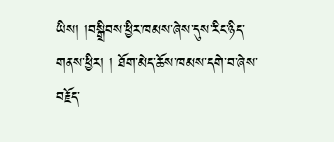ཡིས། །བསྒྲིབས་ཕྱིར་ཁམས་ཞེས་དུས་རིང་ཉིད་གནས་ཕྱིར། ། ཐོག་མེད་ཆོས་ཁམས་དགེ་བ་ཞེས་བརྗོད་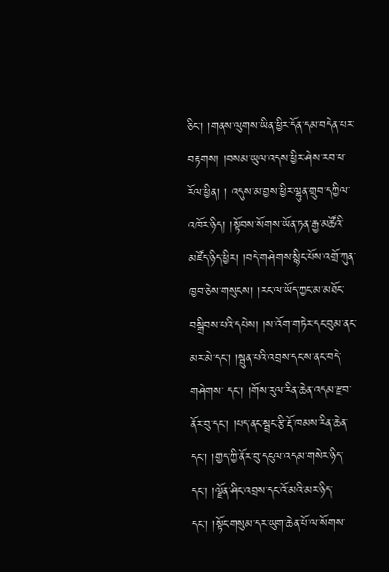ཅིང་། །གནས་ལུགས་ཡིན་ཕྱིར་དོན་དམ་བདེན་པར་བརྟགས། །བསམ་ཡུལ་འདས་ཕྱིར་ཤེས་རབ་ཕ་རོལ་ཕྱིན། ། འདུས་མ་བྱས་ཕྱིར་ལྷུན་གྲུབ་དཀྱིལ་འཁོར་ཉིད། །སྟོབས་སོགས་ཡོན་ཏན་རྒྱ་མཚོའི་མཛོད་ཉིད་ཕྱིར། །བདེ་གཤེགས་སྙིང་པོས་འགྲོ་ཀུན་ཁྱབ་ཅེས་གསུངས། །རང་ལ་ཡོད་ཀྱང་མ་མཐོང་བསྒྲིབས་པའི་དཔེས། །ས་འོག་གཏེར་དང་བུམ་ནང་མར་མེ་དང་། །སྦུན་པའི་འབྲས་དང་ས་ནང་བདེ་གཤེགས་ དང་། །གོས་རུལ་རིན་ཆེན་འདམ་རྫབ་ནོར་བུ་དང་། །པད་ནང་སྦྲང་རྩི་རྡོ་ཁམས་རིན་ཆེན་དང་། །གྱད་ཀྱི་ནོར་བུ་དངུལ་འདམ་གསེར་ཉིད་དང་། །ལྗོན་ཤིང་འབྲས་དང་འོ་མའི་མར་ཉིད་དང་། །སྟོང་གསུམ་དར་ཡུག་ཆེན་པོ་ལ་སོགས་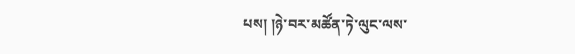པས། །ཉེ་བར་མཚོན་ཏེ་ལུང་ལས་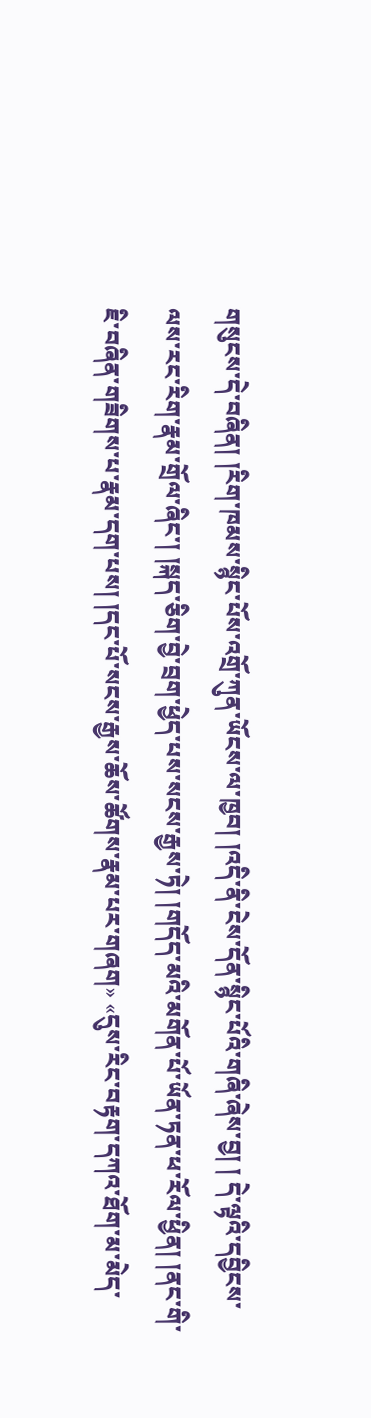གསུངས་དེ་བཞིན། །རིག་ཁམས་སྙིང་པོས་འགྲོ་ཀུན་ཡོངས་ལ་ཁྱབ། །འདི་ནི་ངེས་དོན་སྙིང་པོའི་གཞི་ཞེས་བྱ། ། དེ་ལྟའི་དབྱིངས་ལས་རང་རིག་རྣམ་གྲོལ་ཞིང་། །སྐད་ཅིག་བྱེ་བྲག་ཕྱེད་པས་སངས་རྒྱས་ཏེ། །གདོད་མའི་མགོན་པོ་ཡོན་ཏན་ཕ་རོལ་ཕྱིན། །ནང་གི་ཇི་བཞིན་གཟིགས་པ་རྣམ་དག་པས། །དང་པོ་སངས་རྒྱས་ཆོས་ཚོགས་རྣམ་པར་གཞག» «དུས་རིང་བརྟག་དཀའ་ཐོག་མ་མེད་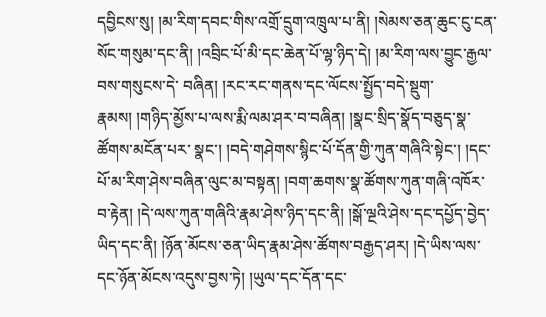དབྱིངས་སུ། །མ་རིག་དབང་གིས་འགྲོ་དྲུག་འཁྲུལ་པ་ནི། །སེམས་ཅན་ཆུང་ངུ་ངན་སོང་གསུམ་དང་ནི། །འབྲིང་པོ་མི་དང་ཆེན་པོ་ལྷ་ཉིད་དེ། །མ་རིག་ལས་བྱུང་རྒྱལ་བས་གསུངས་དེ་ བཞིན། །རང་རང་གནས་དང་ལོངས་སྤྱོད་བདེ་སྡུག་རྣམས། །གཉིད་མྱོས་པ་ལས་རྨི་ལམ་ཤར་བ་བཞིན། །སྣང་སྲིད་སྣོད་བཅུད་སྣ་ཚོགས་མངོན་པར་ སྣང་། །བདེ་གཤེགས་སྙིང་པོ་དོན་གྱི་ཀུན་གཞིའི་སྟེང་། །དང་པོ་མ་རིག་ཤེས་བཞིན་ལུང་མ་བསྟན། །བག་ཆགས་སྣ་ཚོགས་ཀུན་གཞི་འཁོར་བ་རྟེན། །དེ་ལས་ཀུན་གཞིའི་རྣམ་ཤེས་ཉིད་དང་ནི། །སྒོ་ལྔའི་ཤེས་དང་དཔྱོད་བྱེད་ཡིད་དང་ནི། །ཉོན་མོངས་ཅན་ཡིད་རྣམ་ཤེས་ཚོགས་བརྒྱད་ཤར། །དེ་ཡིས་ལས་དང་ཉོན་མོངས་འདུས་བྱས་ཏེ། །ཡུལ་དང་དོན་དང་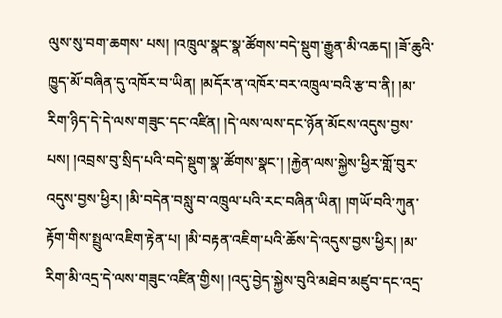ལུས་སུ་བག་ཆགས་ པས། །འཁྲུལ་སྣང་སྣ་ཚོགས་བདེ་སྡུག་རྒྱུན་མི་འཆད། །ཟོ་ཆུའི་ཁྱུད་མོ་བཞིན་དུ་འཁོར་བ་ཡིན། །མདོར་ན་འཁོར་བར་འཁྲུལ་བའི་རྩ་བ་ནི། །མ་རིག་ཉིད་དེ་དེ་ལས་གཟུང་དང་འཛིན། །དེ་ལས་ལས་དང་ཉོན་མོངས་འདུས་བྱས་ པས། །འབྲས་བུ་སྲིད་པའི་བདེ་སྡུག་སྣ་ཚོགས་སྣང་། །རྐྱེན་ལས་སྐྱེས་ཕྱིར་གློ་བུར་འདུས་བྱས་ཕྱིར། །མི་བདེན་བསླུ་བ་འཁྲུལ་པའི་རང་བཞིན་ཡིན། །གཡོ་བའི་ཀུན་རྟོག་གིས་སྤྲུལ་འཇིག་རྟེན་པ། །མི་བརྟན་འཇིག་པའི་ཆོས་དེ་འདུས་བྱས་ཕྱིར། །མ་རིག་མི་འདྲ་དེ་ལས་གཟུང་འཛིན་གྱིས། །འདུ་བྱེད་སྐྱེས་བུའི་མཐེབ་མཛུབ་དང་འདྲ་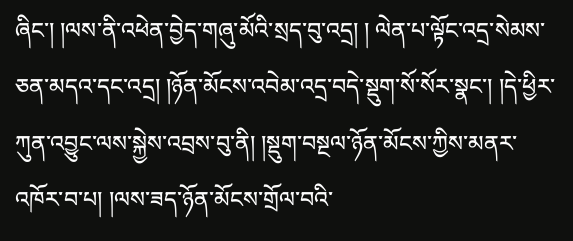ཞིང་། །ལས་ནི་འཕེན་བྱེད་གཞུ་མོའི་སྲད་བུ་འདྲ། ། ལེན་པ་ལྟོང་འདྲ་སེམས་ཅན་མདའ་དང་འདྲ། །ཉོན་མོངས་འབེམ་འདྲ་བདེ་སྡུག་སོ་སོར་སྣང་། །དེ་ཕྱིར་ཀུན་འབྱུང་ལས་སྐྱེས་འབྲས་བུ་ནི། །སྡུག་བསྔལ་ཉོན་མོངས་ཀྱིས་མནར་འཁོར་བ་པ། །ལས་ཟད་ཉོན་མོངས་གྲོལ་བའི་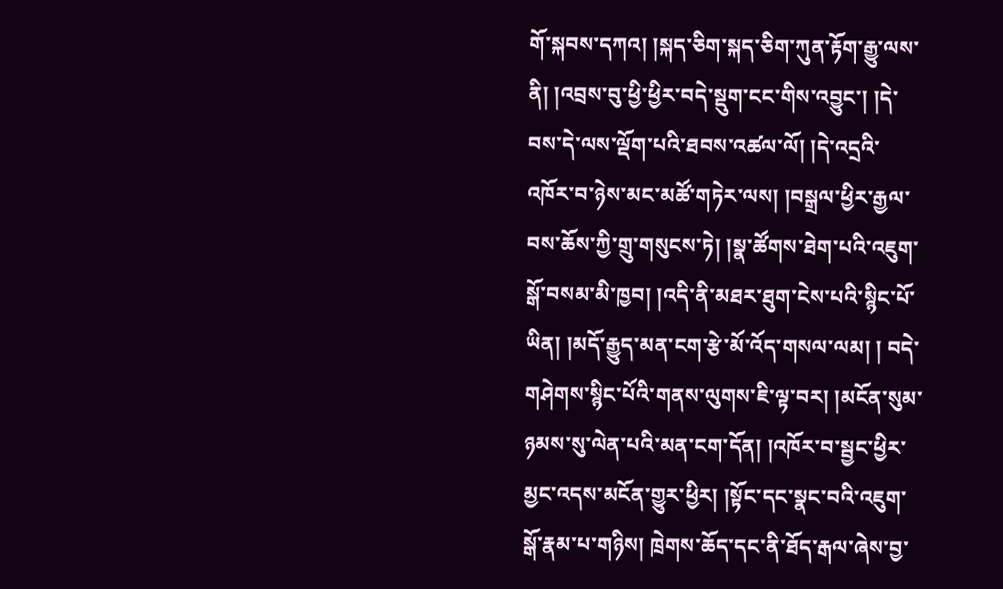གོ་སྐབས་དཀའ། །སྐད་ཅིག་སྐད་ཅིག་ཀུན་རྟོག་རྒྱུ་ལས་ནི། །འབྲས་བུ་ཕྱི་ཕྱིར་བདེ་སྡུག་ངང་གིས་འབྱུང་། །དེ་བས་དེ་ལས་ལྡོག་པའི་ཐབས་འཚལ་ལོ། །དེ་འདྲའི་འཁོར་བ་ཉེས་མང་མཚོ་གཏེར་ལས། །བསྒྲལ་ཕྱིར་རྒྱལ་བས་ཆོས་ཀྱི་གྲུ་གསུངས་ཏེ། །སྣ་ཚོགས་ཐེག་པའི་འཇུག་སྒོ་བསམ་མི་ཁྱབ། །འདི་ནི་མཐར་ཐུག་ངེས་པའི་སྙིང་པོ་ཡིན། །མདོ་རྒྱུད་མན་ངག་རྩེ་མོ་འོད་གསལ་ལམ། ། བདེ་གཤེགས་སྙིང་པོའི་གནས་ལུགས་ཇི་ལྟ་བར། །མངོན་སུམ་ཉམས་སུ་ལེན་པའི་མན་ངག་དོན། །འཁོར་བ་སྦྱང་ཕྱིར་མྱང་འདས་མངོན་གྱུར་ཕྱིར། །སྟོང་དང་སྣང་བའི་འཇུག་སྒོ་རྣམ་པ་གཉིས། ཁྲེགས་ཆོད་དང་ནི་ཐོད་རྒལ་ཞེས་བྱ་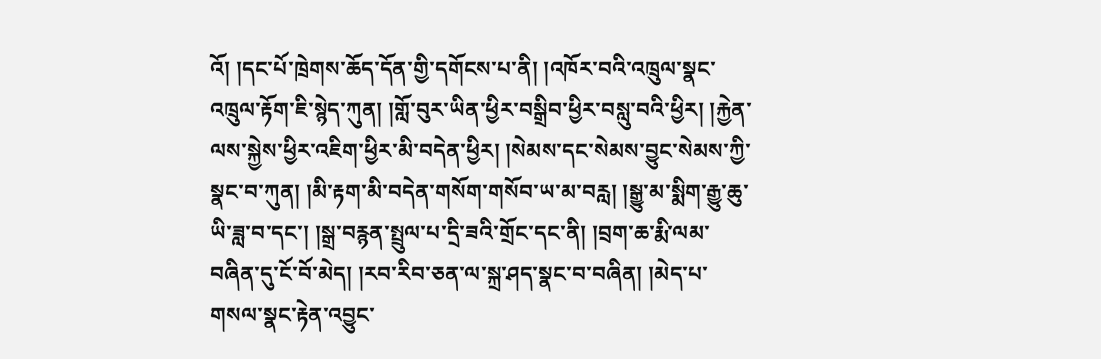འོ། །དང་པོ་ཁྲེགས་ཆོད་དོན་གྱི་དགོངས་པ་ནི། །འཁོར་བའི་འཁྲུལ་སྣང་འཁྲུལ་རྟོག་ཇི་སྙེད་ཀུན། །གློ་བུར་ཡིན་ཕྱིར་བསྒྲིབ་ཕྱིར་བསླུ་བའི་ཕྱིར། །རྐྱེན་ལས་སྐྱེས་ཕྱིར་འཇིག་ཕྱིར་མི་བདེན་ཕྱིར། །སེམས་དང་སེམས་བྱུང་སེམས་ཀྱི་སྣང་བ་ཀུན། །མི་རྟག་མི་བདེན་གསོག་གསོབ་ཡ་མ་བརླ། །སྒྱུ་མ་སྨིག་རྒྱུ་ཆུ་ཡི་ཟླ་བ་དང་། །སྒྲ་བརྙན་སྤྲུལ་པ་དྲི་ཟའི་གྲོང་དང་ནི། །བྲག་ཆ་རྨི་ལམ་བཞིན་དུ་ངོ་བོ་མེད། །རབ་རིབ་ཅན་ལ་སྐྲ་ཤད་སྣང་བ་བཞིན། །མེད་པ་གསལ་སྣང་རྟེན་འབྱུང་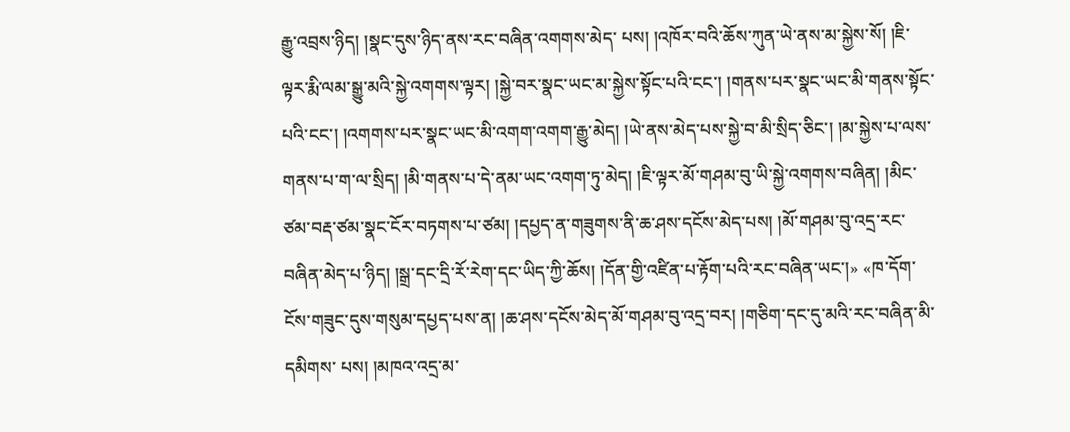རྒྱུ་འབྲས་ཉིད། །སྣང་དུས་ཉིད་ནས་རང་བཞིན་འགགས་མེད་ པས། །འཁོར་བའི་ཆོས་ཀུན་ཡེ་ནས་མ་སྐྱེས་སོ། །ཇི་ལྟར་རྨི་ལམ་སྒྱུ་མའི་སྐྱེ་འགགས་ལྟར། །སྐྱེ་བར་སྣང་ཡང་མ་སྐྱེས་སྟོང་པའི་ངང་། །གནས་པར་སྣང་ཡང་མི་གནས་སྟོང་པའི་ངང་། །འགགས་པར་སྣང་ཡང་མི་འགག་འགག་རྒྱུ་མེད། །ཡེ་ནས་མེད་པས་སྐྱེ་བ་མི་སྲིད་ཅིང་། །མ་སྐྱེས་པ་ལས་གནས་པ་ག་ལ་སྲིད། །མི་གནས་པ་དེ་ནམ་ཡང་འགག་ཏུ་མེད། །ཇི་ལྟར་མོ་གཤམ་བུ་ཡི་སྐྱེ་འགགས་བཞིན། །མིང་ཙམ་བརྡ་ཙམ་སྣང་ངོར་བཏགས་པ་ཙམ། །དཔྱད་ན་གཟུགས་ནི་ཆ་ཤས་དངོས་མེད་པས། །མོ་གཤམ་བུ་འདྲ་རང་བཞིན་མེད་པ་ཉིད། །སྒྲ་དང་དྲི་རོ་རེག་དང་ཡིད་ཀྱི་ཆོས། །དོན་གྱི་འཛིན་པ་རྟོག་པའི་རང་བཞིན་ཡང་།» «ཁ་དོག་ངོས་གཟུང་དུས་གསུམ་དཔྱད་པས་ན། །ཆ་ཤས་དངོས་མེད་མོ་གཤམ་བུ་འདྲ་བར། །གཅིག་དང་དུ་མའི་རང་བཞིན་མི་དམིགས་ པས། །མཁའ་འདྲ་མ་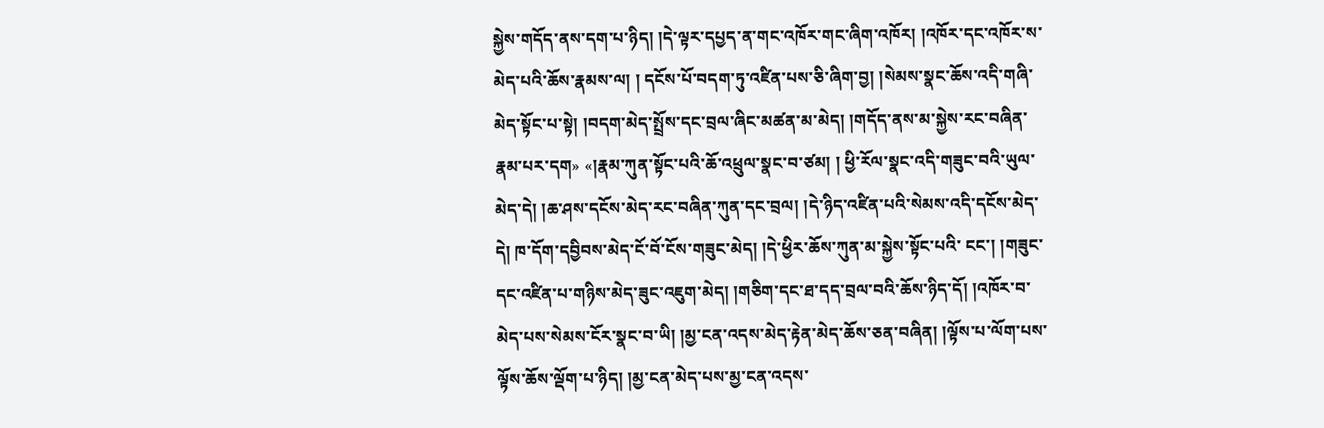སྐྱེས་གདོད་ནས་དག་པ་ཉིད། །དེ་ལྟར་དཔྱད་ན་གང་འཁོར་གང་ཞིག་འཁོར། །འཁོར་དང་འཁོར་ས་མེད་པའི་ཆོས་རྣམས་ལ། ། དངོས་པོ་བདག་ཏུ་འཛིན་པས་ཅི་ཞིག་བྱ། །སེམས་སྣང་ཆོས་འདི་གཞི་མེད་སྟོང་པ་སྟེ། །བདག་མེད་སྤྲོས་དང་བྲལ་ཞིང་མཚན་མ་མེད། །གདོད་ནས་མ་སྐྱེས་རང་བཞིན་རྣམ་པར་དག» «།རྣམ་ཀུན་སྟོང་པའི་ཆོ་འཕྲུལ་སྣང་བ་ཙམ། ། ཕྱི་རོལ་སྣང་འདི་གཟུང་བའི་ཡུལ་མེད་དེ། །ཆ་ཤས་དངོས་མེད་རང་བཞིན་ཀུན་དང་བྲལ། །དེ་ཉིད་འཛིན་པའི་སེམས་འདི་དངོས་མེད་དེ། ཁ་དོག་དབྱིབས་མེད་ངོ་བོ་ངོས་གཟུང་མེད། །དེ་ཕྱིར་ཆོས་ཀུན་མ་སྐྱེས་སྟོང་པའི་ ངང་། །གཟུང་དང་འཛིན་པ་གཉིས་མེད་ཟུང་འཇུག་མེད། །གཅིག་དང་ཐ་དད་བྲལ་བའི་ཆོས་ཉིད་དོ། །འཁོར་བ་མེད་པས་སེམས་ངོར་སྣང་བ་ཡི། །མྱ་ངན་འདས་མེད་རྟེན་མེད་ཆོས་ཅན་བཞིན། །ལྟོས་པ་ལོག་པས་ལྟོས་ཆོས་ལྡོག་པ་ཉིད། །མྱ་ངན་མེད་པས་མྱ་ངན་འདས་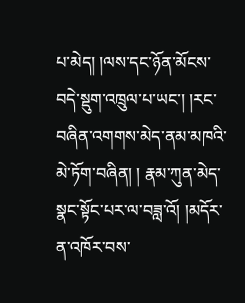པ་མེད། །ལས་དང་ཉོན་མོངས་བདེ་སྡུག་འཁྲུལ་པ་ཡང་། །རང་བཞིན་འགགས་མེད་ནམ་མཁའི་མེ་ཏོག་བཞིན། ། རྣམ་ཀུན་མེད་སྣང་སྟོང་པར་ལ་བཟླ་འོ། །མདོར་ན་འཁོར་བས་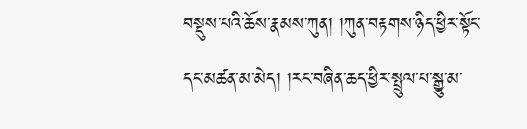བསྡུས་པའི་ཆོས་རྣམས་ཀུན། །ཀུན་བརྟགས་ཉིད་ཕྱིར་སྟོང་དང་མཚན་མ་མེད། །རང་བཞིན་ཆད་ཕྱིར་སྤྲུལ་པ་སྒྱུ་མ་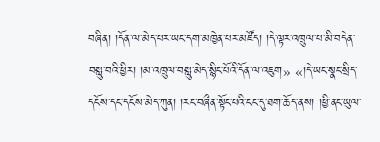བཞིན། །དོན་ལ་མེད་པར་ཡང་དག་མཁྱེན་པར་མཛོད། །དེ་ལྟར་འཁྲུལ་པ་མི་བདེན་བསླུ་བའི་ཕྱིར། །མ་འཁྲུལ་བསླུ་མེད་སྙིང་པོའི་དོན་ལ་འཇུག» «།དེ་ཡང་སྣང་སྲིད་དངོས་དང་དངོས་མེད་ཀུན། །རང་བཞྀན་སྟོང་པའི་ངང་དུ་ཐག་ཆོད་ནས། །ཕྱི་ནང་ཡུལ་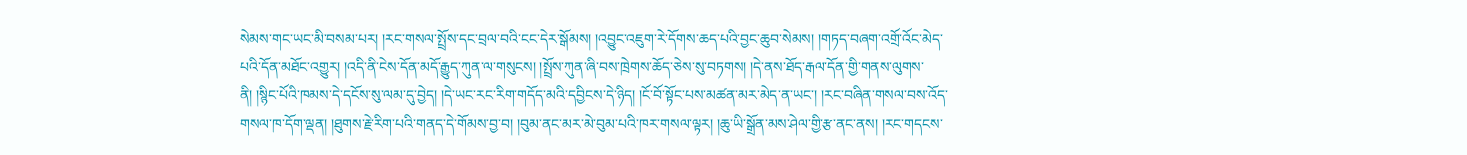སེམས་གང་ཡང་མི་བསམ་པར། །རང་གསལ་སྤྲོས་དང་བྲལ་བའི་ངང་དེར་སྒོམས། །འབྱུང་འཇུག་རེ་དོགས་ཆད་པའི་བྱང་ཆུབ་སེམས། །གཏད་བཞག་འགྲོ་འོང་མེད་པའི་དོན་མཐོང་འགྱུར། །འདི་ནི་ངེས་དོན་མདོ་རྒྱུད་ཀུན་ལ་གསུངས། །སྤྲོས་ཀུན་ཞི་བས་ཁྲེགས་ཆོད་ཅེས་སུ་བཏགས། །དེ་ནས་ཐོད་རྒལ་དོན་གྱི་གནས་ལུགས་ནི། །སྙིང་པོའི་ཁམས་དེ་དངོས་སུ་ལམ་དུ་བྱེད། །དེ་ཡང་རང་རིག་གདོད་མའི་དབྱིངས་དེ་ཉིད། །ངོ་བོ་སྟོང་པས་མཚན་མར་མེད་ན་ཡང་། །རང་བཞིན་གསལ་བས་འོད་གསལ་ཁ་དོག་ལྡན། །ཐུགས་རྗེ་རིག་པའི་གནད་དེ་གོམས་བྱ་བ། །བུམ་ནང་མར་མེ་བུམ་པའི་ཁར་གསལ་ལྟར། །ཆུ་ཡི་སྒྲོན་མས་ཤེལ་གྱི་རྩ་ནང་ནས། །རང་གདངས་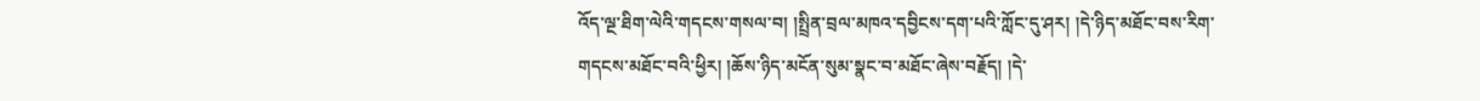འོད་ལྔ་ཐིག་ལེའི་གདངས་གསལ་བ། །སྤྲིན་བྲལ་མཁའ་དབྱིངས་དག་པའི་ཀློང་དུ་ཤར། །དེ་ཉིད་མཐོང་བས་རིག་གདངས་མཐོང་བའི་ཕྱིར། །ཆོས་ཉིད་མངོན་སུམ་སྣང་བ་མཐོང་ཞེས་བརྗོད། །དེ་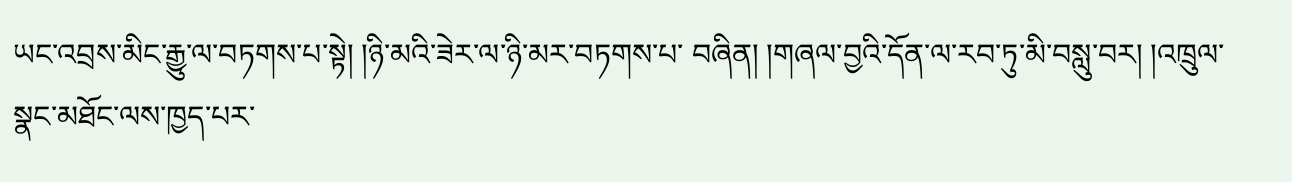ཡང་འབྲས་མིང་རྒྱུ་ལ་བཏགས་པ་སྟེ། །ཉི་མའི་ཟེར་ལ་ཉི་མར་བཏགས་པ་ བཞིན། །གཞལ་བྱའི་དོན་ལ་རབ་ཏུ་མི་བསླུ་བར། །འཁྲུལ་སྣང་མཐོང་ལས་ཁྱད་པར་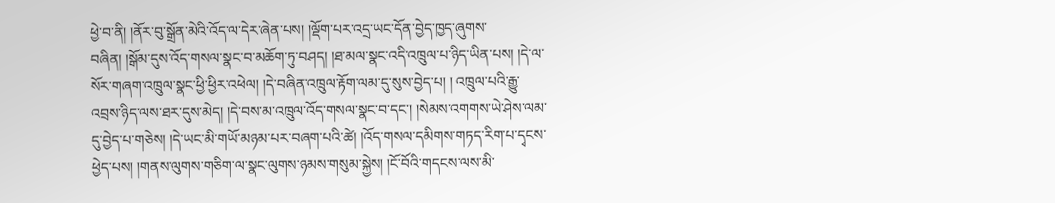ཕྱེ་བ་ནི། །ནོར་བུ་སྒྲོན་མེའི་འོད་ལ་དེར་ཞེན་པས། །ལྡོག་པར་འདྲ་ཡང་དོན་བྱེད་ཁྱད་ཞུགས་བཞིན། །སྒོམ་དུས་འོད་གསལ་སྣང་བ་མཆོག་ཏུ་བཤད། །ཐ་མལ་སྣང་འདི་འཁྲུལ་པ་ཉིད་ཡིན་པས། །དེ་ལ་སོར་གཞག་འཁྲུལ་སྣང་ཕྱི་ཕྱིར་འཕེལ། །དེ་བཞིན་འཁྲུལ་རྟོག་ལམ་དུ་སུས་བྱེད་པ། ། འཁྲུལ་པའི་རྒྱུ་འབྲས་ཉིད་ལས་ཐར་དུས་མེད། །དེ་བས་མ་འཁྲུལ་འོད་གསལ་སྣང་བ་དང་། །སེམས་འགགས་ཡེ་ཤེས་ལམ་དུ་བྱེད་པ་གཅེས། །དེ་ཡང་མི་གཡོ་མཉམ་པར་བཞག་པའི་ཚེ། །འོད་གསལ་དམིགས་གཏད་རིག་པ་དྭངས་ཕྱེད་པས། །གནས་ལུགས་གཅིག་ལ་སྣང་ལུགས་ཉམས་གསུམ་སྐྱེས། །ངོ་བོའི་གདངས་ལས་མི་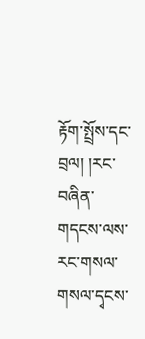རྟོག་སྤྲོས་དང་བྲལ། །རང་བཞིན་གདངས་ལས་རང་གསལ་གསལ་དྭངས་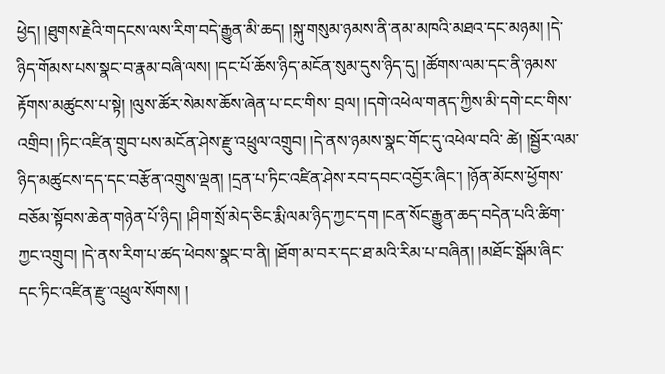ཕྱེད། །ཐུགས་རྗེའི་གདངས་ལས་རིག་བདེ་རྒྱུན་མི་ཆད། །སྐུ་གསུམ་ཉམས་ནི་ནམ་མཁའི་མཐའ་དང་མཉམ། །དེ་ཉིད་གོམས་པས་སྣང་བ་རྣམ་བཞི་ལས། །དང་པོ་ཆོས་ཉིད་མངོན་སུམ་དུས་ཉིད་དུ། །ཚོགས་ལམ་དང་ནི་ཉམས་རྟོགས་མཚུངས་པ་སྟེ། །ལུས་ཚོར་སེམས་ཆོས་ཞེན་པ་ངང་གིས་ བྲལ། །དགེ་འཕེལ་གནད་ཀྱིས་མི་དགེ་ངང་གིས་འགྲིབ། །ཏིང་འཛིན་གྲུབ་པས་མངོན་ཤེས་རྫུ་འཕྲུལ་འགྲུབ། །དེ་ནས་ཉམས་སྣང་གོང་དུ་འཕེལ་བའི་ ཚེ། །སྦྱོར་ལམ་ཉིད་མཚུངས་དད་དང་བརྩོན་འགྲུས་ལྡན། །དྲན་པ་ཏིང་འཛིན་ཤེས་རབ་དབང་འབྱོར་ཞིང་། །ཉོན་མོངས་ཕྱོགས་བཅོམ་སྟོབས་ཆེན་གཉེན་པོ་ཉིད། །ཤིག་སྲོ་མེད་ཅིང་རྨི་ལམ་ཉིད་ཀྱང་དག །ངན་སོང་རྒྱུན་ཆད་བདེན་པའི་ཚིག་ཀྱང་འགྲུབ། །དེ་ནས་རིག་པ་ཚད་ཕེབས་སྣང་བ་ནི། །ཐོག་མ་བར་དང་ཐ་མའི་རིམ་པ་བཞིན། །མཐོང་སྒོམ་ཞིང་དང་ཏིང་འཛིན་རྫུ་འཕྲུལ་སོགས། །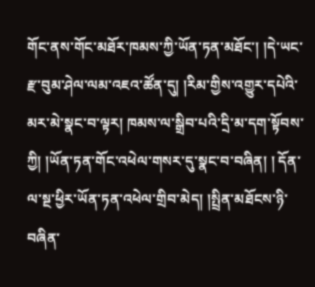གོང་ནས་གོང་མཐོར་ཁམས་ཀྱི་ཡོན་ཏན་མཐོང་། །དེ་ཡང་རྫ་བུམ་ཤེལ་ལམ་འཇའ་ཚོན་དུ། །རིམ་གྱིས་འགྱུར་དཔེའི་མར་མེ་སྣང་བ་ལྟར། ཁམས་ལ་སྒྲིབ་པའི་དྲི་མ་དག་སྟོབས་ཀྱི། །ཡོན་ཏན་གོང་འཕེལ་གསར་དུ་སྣང་བ་བཞིན། ། དོན་ལ་སྔ་ཕྱིར་ཡོན་ཏན་འཕེལ་གྲིབ་མེད། །སྤྲིན་མཐོངས་ཉི་བཞིན་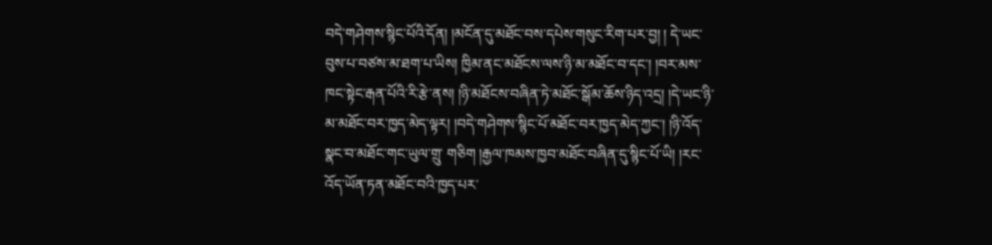བདེ་གཤེགས་སྙིང་པོའི་དོན། །མངོན་དུ་མཐོང་བས་དཔེས་གསུང་རིག་པར་བྱ། ། དེ་ཡང་བུས་པ་བཙས་མ་ཐག་པ་ཡིས། ཁྱིམ་ནང་མཐོངས་ལས་ཉི་མ་མཐོང་བ་དང་། །བར་མས་ཁང་སྟེང་རྒན་པོའི་རི་རྩེ་ནས། །ཉི་མཐོངས་བཞིན་ཏེ་མཐོང་སྒོམ་ཆོས་ཉིད་འདྲ། །དེ་ཡང་ཉི་མ་མཐོང་བར་ཁྱད་མེད་ལྟར། །བདེ་གཤེགས་སྙིང་པོ་མཐོང་བར་ཁྱད་མེད་ཀྱང་། །ཉི་འོད་སྣང་བ་མཐོང་གང་ཡུལ་གྲུ་ གཅིག །རྒྱལ་ཁམས་ཁྱབ་མཐོང་བཞིན་དུ་སྙིང་པོ་ཡི། །རང་འོད་ཡོན་ཏན་མཐོང་བའི་ཁྱད་པར་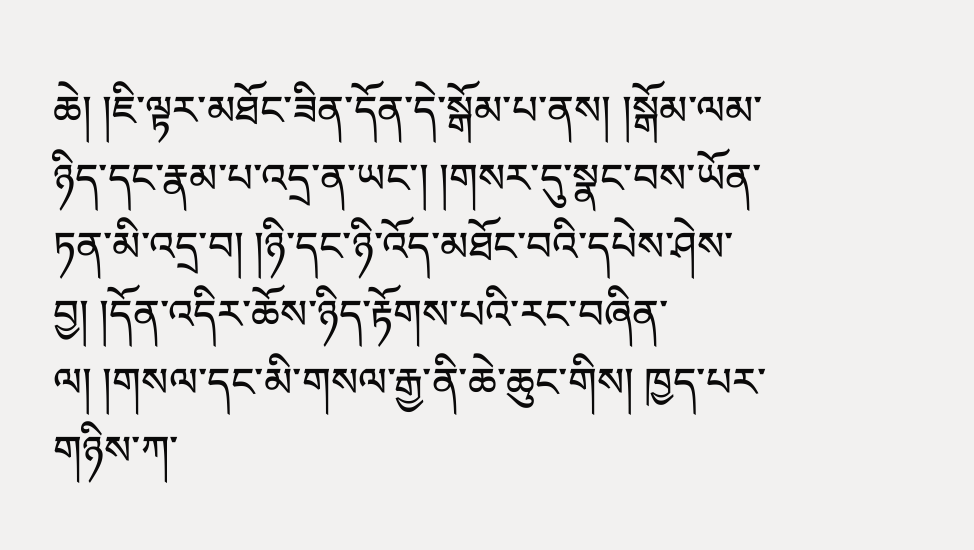ཆེ། །ཇི་ལྟར་མཐོང་ཟིན་དོན་དེ་སྒོམ་པ་ནས། །སྒོམ་ལམ་ཉིད་དང་རྣམ་པ་འདྲ་ན་ཡང་། །གསར་དུ་སྣང་བས་ཡོན་ཏན་མི་འདྲ་བ། །ཉི་དང་ཉི་འོད་མཐོང་བའི་དཔེས་ཤེས་བྱ། །དོན་འདིར་ཆོས་ཉིད་རྟོགས་པའི་རང་བཞིན་ལ། །གསལ་དང་མི་གསལ་རྒྱ་ནི་ཆེ་ཆུང་གིས། ཁྱད་པར་གཉིས་ཀ་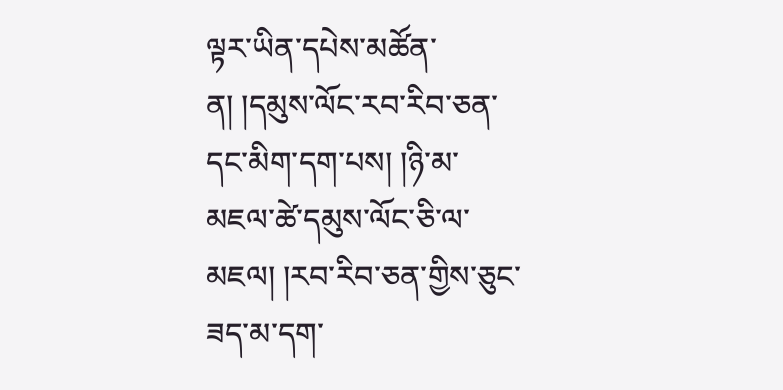ལྟར་ཡིན་དཔེས་མཚོན་ན། །དམུས་ལོང་རབ་རིབ་ཅན་དང་མིག་དག་པས། །ཉི་མ་མཇལ་ཚེ་དམུས་ལོང་ཅི་ལ་མཇལ། །རབ་རིབ་ཅན་གྱིས་ཅུང་ཟད་མ་དག་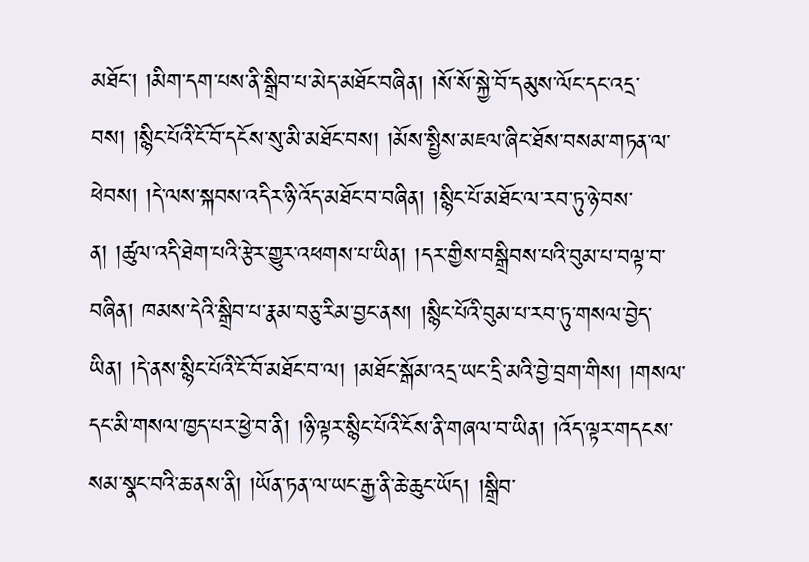མཐོང་། །མིག་དག་པས་ནི་སྒྲིབ་པ་མེད་མཐོང་བཞིན། །སོ་སོ་སྐྱེ་བོ་དམུས་ལོང་དང་འདྲ་བས། །སྙིང་པོའི་ངོ་བོ་དངོས་སུ་མི་མཐོང་བས། །མོས་སྤྱིས་མཇལ་ཞིང་ཐོས་བསམ་གཏན་ལ་ཕེབས། །དེ་ལས་སྐབས་འདིར་ཉི་འོད་མཐོང་བ་བཞིན། །སྙིང་པོ་མཐོང་ལ་རབ་ཏུ་ཉེ་བས་ན། །ཚུལ་འདི་ཐེག་པའི་རྩེར་གྱུར་འཕགས་པ་ཡིན། །དར་གྱིས་བསྒྲིབས་པའི་བུམ་པ་བལྟ་བ་བཞིན། ཁམས་དེའི་སྒྲིབ་པ་རྣམ་བཅུ་རིམ་བྱང་ནས། །སྙིང་པོའི་བུམ་པ་རབ་ཏུ་གསལ་བྱེད་ཡིན། །དེ་ནས་སྙིང་པོའི་ངོ་བོ་མཐོང་བ་ལ། །མཐོང་སྒོམ་འདྲ་ཡང་དྲི་མའི་བྱེ་བྲག་གིས། །གསལ་དང་མི་གསལ་ཁྱད་པར་ཕྱེ་བ་ནི། །ཉི་ལྟར་སྙིང་པོའི་ངོས་ནི་གཞལ་བ་ཡིན། །འོད་ལྟར་གདངས་སམ་སྣང་བའི་ཆ་ནས་ནི། །ཡོན་ཏན་ལ་ཡང་རྒྱ་ནི་ཆེ་ཆུང་ཡོད། །སྒྲིབ་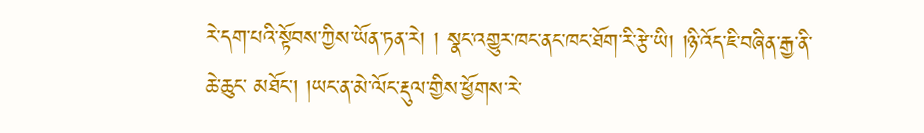རེ་དག་པའི་སྟོབས་ཀྱིས་ཡོན་ཏན་རེ། ། སྣང་འགྱུར་ཁང་ནང་ཁང་ཐོག་རི་རྩེ་ཡི། །ཉི་འོད་ཇི་བཞིན་རྒྱ་ནི་ཆེ་ཆུང་ མཐོང་། །ཡང་ན་མེ་ལོང་རྡུལ་གྱིས་ཕྱོགས་རེ་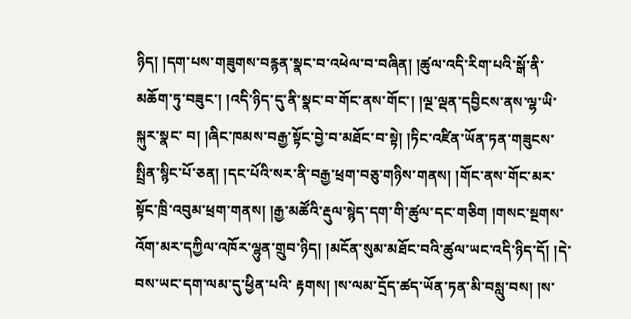ཉིད། །དག་པས་གཟུགས་བརྙན་སྣང་བ་འཕེལ་བ་བཞིན། །ཚུལ་འདི་རིག་པའི་སྒོ་ནི་མཆོག་ཏུ་བཟུང་། །འདི་ཉིད་དུ་ནི་སྣང་བ་གོང་ནས་གོང་། །ལྔ་ལྡན་དབྱིངས་ནས་ལྷ་ཡི་སྐུར་སྣང་ བ། །ཞིང་ཁམས་བརྒྱ་སྟོང་བྱེ་བ་མཐོང་བ་སྟེ། །ཏིང་འཛིན་ཡོན་ཏན་གཟུངས་སྤྲིན་སྙིང་པོ་ཅན། །དང་པོའི་སར་ནི་བརྒྱ་ཕྲག་བཅུ་གཉིས་གནས། །གོང་ནས་གོང་མར་སྟོང་ཁྲི་འབུམ་ཕྲག་གནས། །རྒྱ་མཚོའི་རྡུལ་སྙེད་དག་གི་ཚུལ་དང་གཅིག །གསང་སྔགས་འོག་མར་དཀྱིལ་འཁོར་ལྷུན་གྲུབ་ཉིད། །མངོན་སུམ་མཐོང་བའི་ཚུལ་ཡང་འདི་ཉིད་དོ། །དེ་བས་ཡང་དག་ལམ་དུ་ཕྱིན་པའི་ རྟགས། །ས་ལམ་དྲོད་ཚད་ཡོན་ཏན་མི་བསླུ་བས། །ས་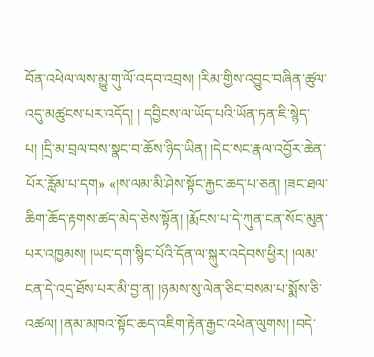བོན་འཕེལ་ལས་མྱུ་གུ་ལོ་འདབ་འབྲས། །རིམ་གྱིས་འབྱུང་བཞིན་ཚུལ་འདུ་མཚུངས་པར་འདོད། ། དབྱིངས་ལ་ཡོད་པའི་ཡོན་ཏན་ཇི་སྙེད་པ། །དྲི་མ་བྲལ་བས་སྣང་བ་ཆོས་ཉིད་ཡིན། །དེང་སང་རྣལ་འབྱོར་ཆེན་པོར་རློམ་པ་དག» «།ས་ལམ་མི་ཤེས་སྟོང་རྐྱང་ཆད་པ་ཅན། །ཟང་ཐལ་ཆིག་ཆོད་རྟགས་ཚད་མེད་ཅེས་སྟོན། །རྨོངས་པ་དེ་ཀུན་ངན་སོང་མུན་པར་འཁྱམས། །ཡང་དག་སྙིང་པོའི་དོན་ལ་སྐུར་འདེབས་ཕྱིར། །ལམ་ངན་དེ་འདྲ་ཐོས་པར་མི་བྱ་ན། །ཉམས་སུ་ལེན་ཅིང་བསམ་པ་སྨོས་ཅི་འཚལ། །ནམ་མཁའ་སྟོང་ཆད་འཇིག་རྟེན་རྒྱང་འཕེན་ལུགས། །བདེ་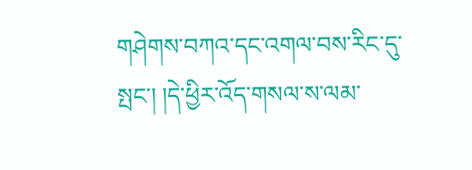གཤེགས་བཀའ་དང་འགལ་བས་རིང་དུ་སྤང་། །དེ་ཕྱིར་འོད་གསལ་ས་ལམ་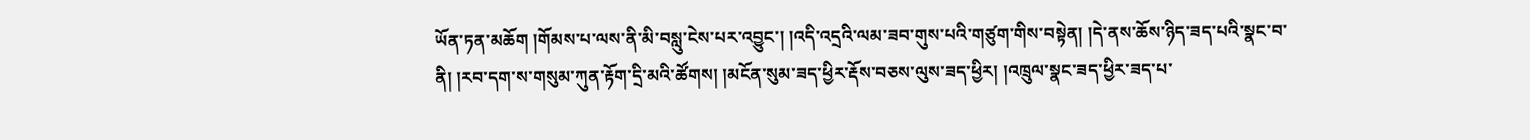ཡོན་ཏན་མཆོག །གོམས་པ་ལས་ནི་མི་བསླུ་ངེས་པར་འབྱུང་། །འདི་འདྲའི་ལམ་ཟབ་གུས་པའི་གཙུག་གིས་བསྟེན། །དེ་ནས་ཆོས་ཉིད་ཟད་པའི་སྣང་བ་ ནི། །རབ་དག་ས་གསུམ་ཀུན་རྟོག་དྲི་མའི་ཚོགས། །མངོན་སུམ་ཟད་ཕྱིར་རྡོས་བཅས་ལུས་ཟད་ཕྱིར། །འཁྲུལ་སྣང་ཟད་ཕྱིར་ཟད་པ་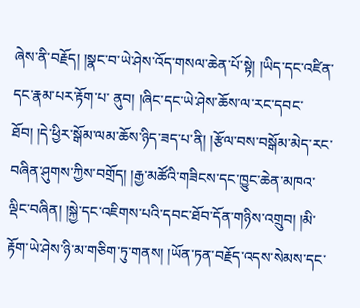ཞེས་ནི་བརྗོད། །སྣང་བ་ཡེ་ཤེས་འོད་གསལ་ཆེན་པོ་སྟེ། །ཡིད་དང་འཛིན་དང་རྣམ་པར་རྟོག་པ་ ནུབ། །ཞིང་དང་ཡེ་ཤེས་ཆོས་ལ་རང་དབང་ཐོབ། །དེ་ཕྱིར་སྒོམ་ལམ་ཆོས་ཉིད་ཟད་པ་ནི། །རྩོལ་བས་བསྒོམ་མེད་རང་བཞིན་ཤུགས་ཀྱིས་བགྲོད། །རྒྱ་མཚོའི་གཟིངས་དང་ཁྱུང་ཆེན་མཁའ་ལྡིང་བཞིན། །སྐྱེ་དང་འཇིགས་པའི་དབང་ཐོབ་དོན་གཉིས་འགྲུབ། །མི་རྟོག་ཡེ་ཤེས་ཉི་མ་གཅིག་ཏུ་གནས། །ཡོན་ཏན་བརྗོད་འདས་སེམས་དང་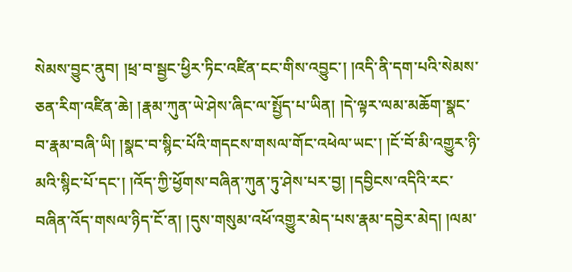སེམས་བྱུང་ནུབ། །ཕྲ་བ་སྦྱང་ཕྱིར་ཏིང་འཛིན་ངང་གིས་འབྱུང་། །འདི་ནི་དག་པའི་སེམས་ཅན་རིག་འཛིན་ཆེ། །རྣམ་ཀུན་ཡེ་ཤེས་ཞིང་ལ་སྤྱོད་པ་ཡིན། །དེ་ལྟར་ལམ་མཆོག་སྣང་བ་རྣམ་བཞི་ཡི། །སྣང་བ་སྙིང་པོའི་གདངས་གསལ་གོང་འཕེལ་ཡང་། །ངོ་བོ་མི་འགྱུར་ཉི་མའི་སྙིང་པོ་དང་། །འོད་ཀྱི་ཕྱོགས་བཞིན་ཀུན་ཏུ་ཤེས་པར་བྱ། །དབྱིངས་འདིའི་རང་བཞིན་འོད་གསལ་ཉིད་ངོ་ན། །དུས་གསུམ་འཕོ་འགྱུར་མེད་པས་རྣམ་དབྱེར་མེད། །ལམ་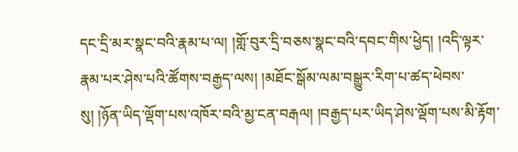དང་དྲི་མར་སྣང་བའི་རྣམ་པ་ལ། །གློ་བུར་དྲི་བཅས་སྣང་བའི་དབང་གིས་ཕྱེད། །འདི་ལྟར་རྣམ་པར་ཤེས་པའི་ཚོགས་བརྒྱད་ལས། །མཐོང་སྒོམ་ལམ་བསྒྱུར་རིག་པ་ཚད་ཕེབས་སུ། །ཉོན་ཡིད་ལྡོག་པས་འཁོར་བའི་མྱ་ངན་བརྒལ། །བརྒྱད་པར་ཡིད་ཤེས་ལྡོག་པས་མི་རྟོག་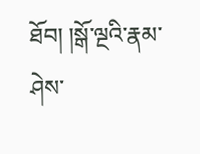ཐོབ། །སྒོ་ལྔའི་རྣམ་ཤེས་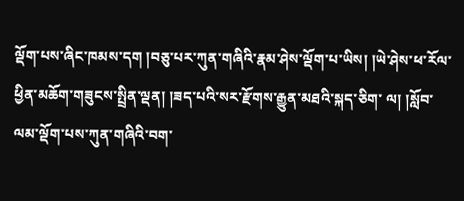ལྡོག་པས་ཞིང་ཁམས་དག །བཅུ་པར་ཀུན་གཞིའི་རྣམ་ཤེས་ལྡོག་པ་ཡིས། །ཡེ་ཤེས་ཕ་རོལ་ཕྱིན་མཆོག་གཟུངས་སྤྲིན་ལྡན། །ཟད་པའི་སར་རྫོགས་རྒྱུན་མཐའི་སྐད་ཅིག་ ལ། །སློབ་ལམ་ལྡོག་པས་ཀུན་གཞིའི་བག་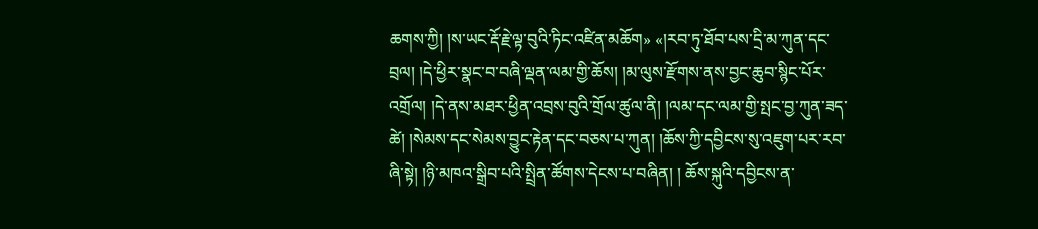ཆགས་ཀྱི། །ས་ཡང་རྡོ་རྗེ་ལྟ་བུའི་ཏིང་འཛིན་མཆོག» «།རབ་ཏུ་ཐོབ་པས་དྲི་མ་ཀུན་དང་བྲལ། །དེ་ཕྱིར་སྣང་བ་བཞི་ལྡན་ལམ་གྱི་ཆོས། །མ་ལུས་རྫོགས་ནས་བྱང་ཆུབ་སྙིང་པོར་འགྲོལ། །དེ་ནས་མཐར་ཕྱིན་འབྲས་བུའི་གྲོལ་ཚུལ་ནི། །ལམ་དང་ལམ་གྱི་སྤང་བྱ་ཀུན་ཟད་ཚེ། །སེམས་དང་སེམས་བྱུང་རྟེན་དང་བཅས་པ་ཀུན། །ཆོས་ཀྱི་དབྱིངས་སུ་འཇུག་པར་རབ་ཞི་སྟེ། །ཉི་མཁའ་སྒྲིབ་པའི་སྤྲིན་ཚོགས་དེངས་པ་བཞིན། ། ཆོས་སྐུའི་དབྱིངས་ན་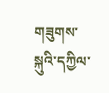གཟུགས་སྐུའི་དཀྱིལ་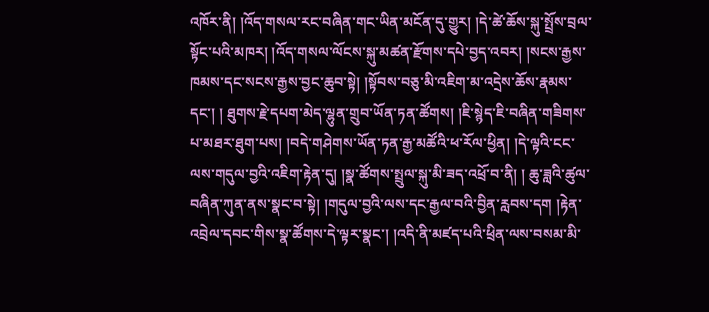འཁོར་ནི། །འོད་གསལ་རང་བཞིན་གང་ཡིན་མངོན་དུ་གྱུར། །དེ་ཚེ་ཆོས་སྐུ་སྤྲོས་བྲལ་སྟོང་པའི་མཁར། །འོད་གསལ་ལོངས་སྐུ་མཚན་རྫོགས་དཔེ་བྱད་འབར། །སངས་རྒྱས་ཁམས་དང་སངས་རྒྱས་བྱང་ཆུབ་སྟེ། །སྟོབས་བཅུ་མི་འཇིག་མ་འདྲེས་ཆོས་རྣམས་དང་། ། ཐུགས་རྗེ་དཔག་མེད་ལྷུན་གྲུབ་ཡོན་ཏན་ཚོགས། །ཇི་སྙེད་ཇི་བཞིན་གཟིགས་པ་མཐར་ཐུག་པས། །བདེ་གཤེགས་ཡོན་ཏན་རྒྱ་མཚོའི་ཕ་རོལ་ཕྱིན། །དེ་ལྟའི་ངང་ལས་གདུལ་བྱའི་འཇིག་རྟེན་དུ། །སྣ་ཚོགས་སྤྲུལ་སྐུ་མི་ཟད་འཕྲོ་བ་ནི། ། ཆུ་ཟླའི་ཚུལ་བཞིན་ཀུན་ནས་སྣང་བ་སྟེ། །གདུལ་བྱའི་ལས་དང་རྒྱལ་བའི་བྱིན་རླབས་དག །རྟེན་འབྲེལ་དབང་གིས་སྣ་ཚོགས་དེ་ལྟར་སྣང་། །འདི་ནི་མཛད་པའི་ཕྲིན་ལས་བསམ་མི་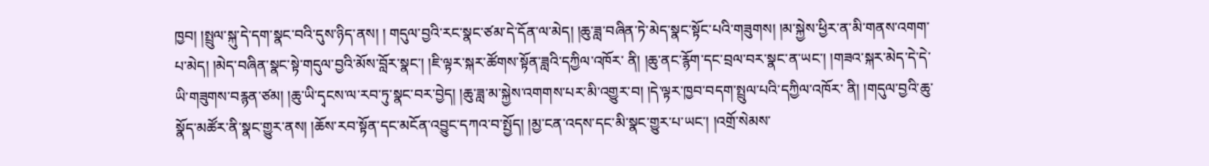ཁྱབ། །སྤྲུལ་སྐུ་དེ་དག་སྣང་བའི་དུས་ཉིད་ནས། ། གདུལ་བྱའི་རང་སྣང་ཙམ་དེ་དོན་ལ་མེད། །ཆུ་ཟླ་བཞིན་ཏེ་མེད་སྣང་སྟོང་པའི་གཟུགས། །མ་སྐྱེས་ཕྱིར་ན་མི་གནས་འགག་པ་མེད། །མེད་བཞིན་སྣང་སྟེ་གདུལ་བྱའི་མོས་བློར་སྣང་། །ཇི་ལྟར་སྐར་ཚོགས་སྟོན་ཟླའི་དཀྱིལ་འཁོར་ ནི། །ཆུ་ནང་རྙོག་དང་བྲལ་བར་སྣང་ན་ཡང་། །གཟའ་སྐར་མེད་དེ་དེ་ཡི་གཟུགས་བརྙན་ཙམ། །ཆུ་ཡི་དྭངས་ལ་རབ་ཏུ་སྣང་བར་བྱེད། །ཆུ་ཟླ་མ་སྐྱེས་འགགས་པར་མི་འགྱུར་བ། །དེ་ལྟར་ཁྱབ་བདག་སྤྲུལ་པའི་དཀྱིལ་འཁོར་ ནི། །གདུལ་བྱའི་ཆུ་སྣོད་མཚོར་ནི་སྣང་གྱུར་ནས། །ཆོས་རབ་སྟོན་དང་མངོན་འབྱུང་དཀའ་བ་སྤྱོད། །མྱ་ངན་འདས་དང་མི་སྣང་གྱུར་པ་ཡང་། །འགྲོ་སེམས་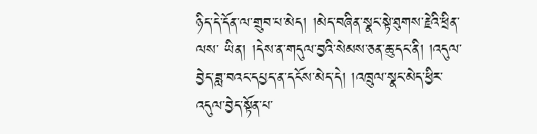ཉིད་དེ་དོན་ལ་གྲུབ་པ་མེད། །མེད་བཞིན་སྣང་སྟེ་ཐུགས་རྗེའི་ཕྲིན་ལས་ ཡིན། །དེས་ན་གདུལ་བྱའི་སེམས་ཅན་ཆུ་དང་ནི། །འདུལ་བྱེད་ཟླ་བའང་དཔྱད་ན་དངོས་མེད་དེ། །འཁྲུལ་སྣང་མེད་ཕྱིར་འདུལ་བྱེད་སྟོན་པ་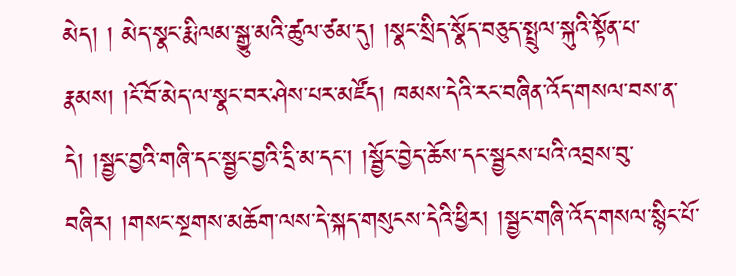མེད། ། མེད་སྣང་རྨི་ལམ་སྒྱུ་མའི་ཚུལ་ཙམ་དུ། །སྣང་སྲིད་སྣོད་བཅུད་སྤྲུལ་སྐུའི་སྟོན་པ་རྣམས། །ངོ་བོ་མེད་ལ་སྣང་བར་ཤེས་པར་མཛོད། ཁམས་དེའི་རང་བཞིན་འོད་གསལ་བས་ན་དེ། །སྦྱང་བྱའི་གཞི་དང་སྦྱང་བྱའི་དྲི་མ་དང་། །སྦྱོང་བྱེད་ཆོས་དང་སྦྱངས་པའི་འབྲས་བུ་བཞིར། །གསང་སྔགས་མཆོག་ལས་དེ་སྐད་གསུངས་དེའི་ཕྱིར། །སྦྱང་གཞི་འོད་གསལ་སྙིང་པོ་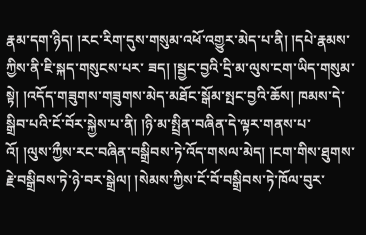རྣམ་དག་ཉིད། །རང་རིག་དུས་གསུམ་འཕོ་འགྱུར་མེད་པ་ནི། །དཔེ་རྣམས་ཀྱིས་ནི་ཇི་སྐད་གསུངས་པར་ ཟད། །སྦྱང་བྱའི་དྲི་མ་ལུས་ངག་ཡིད་གསུམ་སྟེ། །འདོད་གཟུགས་གཟུགས་མེད་མཐོང་སྒོམ་སྤང་བྱའི་ཆོས། ཁམས་དེ་སྒྲིབ་པའི་ངོ་བོར་སྐྱེས་པ་ནི། །ཉི་མ་སྤྲིན་བཞིན་དེ་ལྟར་གནས་པ་འོ། །ལུས་ཀྱྀས་རང་བཞིན་བསྒྲིབས་ཏེ་འོད་གསལ་མེད། །ངག་གིས་ཐུགས་རྗེ་བསྒྲིབས་ཏེ་ཉེ་བར་སྒྲེལ། །སེམས་ཀྱིས་ངོ་བོ་བསྒྲིབས་ཏེ་ཁོལ་བུར་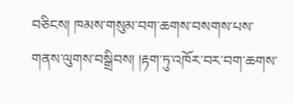བཅིངས། ཁམས་གསུམ་བག་ཆགས་བསགས་པས་གནས་ལུགས་བསྒྲིབས། །རྟག་ཏུ་འཁོར་བར་བག་ཆགས་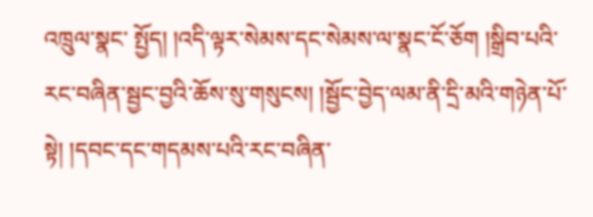འཁྲུལ་སྣང་ སྤྱོད། །འདི་ལྟར་སེམས་དང་སེམས་ལ་སྣང་ངོ་ཅོག །སྒྲིབ་པའི་རང་བཞིན་སྦྱང་བྱའི་ཆོས་སུ་གསུངས། །སྦྱོང་བྱེད་ལམ་ནི་དྲི་མའི་གཉེན་པོ་སྟེ། །དབང་དང་གདམས་པའི་རང་བཞིན་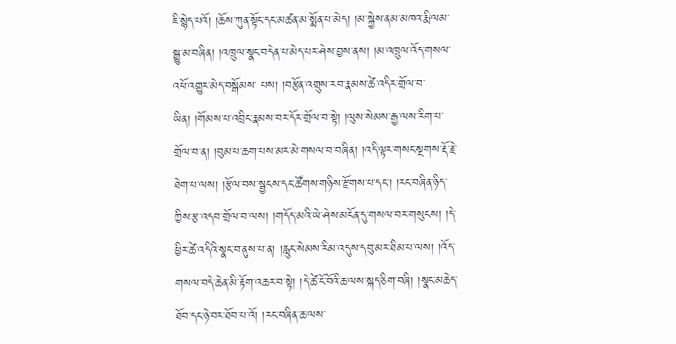ཇི་སྙེད་པའོ། །ཆོས་ཀུན་སྟོང་དང་མཚན་མ་སྨོན་པ་མེད། །མ་སྐྱེས་ནམ་མཁའ་རྨི་ལམ་སྒྱུ་མ་བཞིན། །འཁྲུལ་སྣང་བདེན་པ་མེད་པར་ཤེས་བྱས་ནས། །མ་འཁྲུལ་འོད་གསལ་འཕོ་འགྱུར་མེད་བསྒོམས་ པས། །བརྩོན་འགྲུས་རབ་རྣམས་ཚེ་འདིར་གྲོལ་བ་ཡིན། །གོམས་པ་འབྲིང་རྣམས་བར་དོར་གྲོལ་བ་སྟེ། །ལུས་སེམས་རྒྱ་ལས་རིག་པ་གྲོལ་བ་ན། །བུམ་པ་ཆག་པས་མར་མེ་གསལ་བ་བཞིན། །འདི་ལྟར་གསང་སྔགས་རྡོ་རྗེ་ཐེག་པ་ལས། །རྩོལ་བས་སྦྱངས་དང་ཚོགས་གཉིས་རྫོགས་པ་དང་། །རང་བཞིན་ཉིད་ཀྱིས་རྩ་འདབ་གྲོལ་བ་ལས། །གདོད་མའི་ཡེ་ཤེས་མངོན་དུ་གསལ་བར་གསུངས། །དེ་ཕྱིར་ཚེ་འདིའི་སྣང་བ་ནུས་པ་ན། །རླུང་སེམས་རིམ་འདུས་དབུ་མར་ཐིམ་པ་ལས། །འོད་གསལ་བདེ་ཆེན་མི་རྟོག་འཆར་བ་སྟེ། །དེ་ཚེ་ངོ་བོའི་ཆ་ལས་སྐད་ཅིག་བཞི། །སྣང་མཆེད་ཐོབ་དང་ཉེ་བར་ཐོབ་པ་འོ། །རང་བཞིན་ཆ་ལས་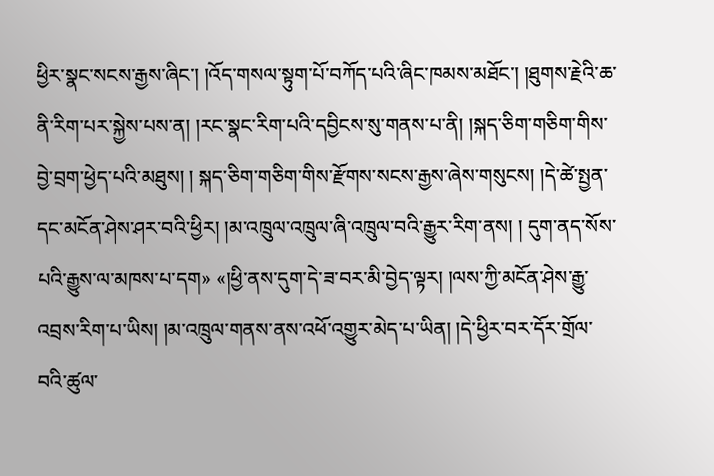ཕྱིར་སྣང་སངས་རྒྱས་ཞིང་། །འོད་གསལ་སྟུག་པོ་བཀོད་པའི་ཞིང་ཁམས་མཐོང་། །ཐུགས་རྗེའི་ཆ་ནི་རིག་པར་སྐྱེས་པས་ན། །རང་སྣང་རིག་པའི་དབྱིངས་སུ་གནས་པ་ནི། །སྐད་ཅིག་གཅིག་གིས་བྱེ་བྲག་ཕྱེད་པའི་མཐུས། ། སྐད་ཅིག་གཅིག་གིས་རྫོགས་སངས་རྒྱས་ཞེས་གསུངས། །དེ་ཚེ་སྤྱན་དང་མངོན་ཤེས་ཤར་བའི་ཕྱིར། །མ་འཁྲུལ་འཁྲུལ་ཞི་འཁྲུལ་བའི་རྒྱུར་རིག་ནས། ། དུག་ནད་སོས་པའི་རྒྱུས་ལ་མཁས་པ་དག» «།ཕྱི་ནས་དུག་དེ་ཟ་བར་མི་བྱེད་ལྟར། །ལས་ཀྱི་མངོན་ཤེས་རྒྱུ་འབྲས་རིག་པ་ཡིས། །མ་འཁྲུལ་གནས་ནས་འཕོ་འགྱུར་མེད་པ་ཡིན། །དེ་ཕྱིར་བར་དོར་གྲོལ་བའི་ཚུལ་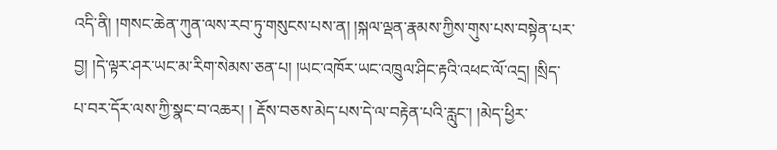འདི་ནི། །གསང་ཆེན་ཀུན་ལས་རབ་ཏུ་གསུངས་པས་ན། །སྐལ་ལྡན་རྣམས་ཀྱིས་གུས་པས་བསྟེན་པར་བྱ། །དེ་ལྟར་ཤར་ཡང་མ་རིག་སེམས་ཅན་པ། །ཡང་འཁོར་ཡང་འཁྲུལ་ཤིང་རྟའི་འཕང་ལོ་འདྲ། །སྲིད་པ་བར་དོར་ལས་ཀྱི་སྣང་བ་འཆར། ། རྡོས་བཅས་མེད་པས་དེ་ལ་བརྟེན་པའི་རླུང་། །མེད་ཕྱིར་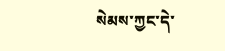སེམས་ཀྱང་དེ་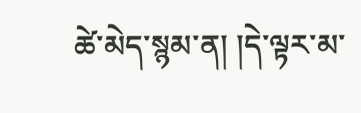ཚེ་མེད་སྙམ་ན། །དེ་ལྟར་མ་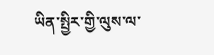ཡིན་སྤྱིར་གྱི་ལུས་ལ་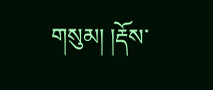གསུམ། །རྡོས་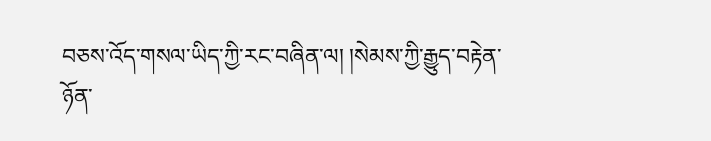བཅས་འོད་གསལ་ཡིད་ཀྱི་རང་བཞིན་ལ། །སེམས་ཀྱི་རྒྱུད་བརྟེན་ཉོན་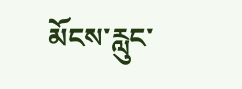མོངས་རླུང་